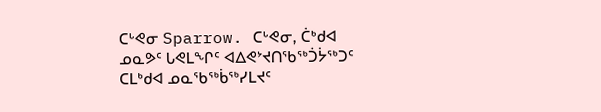ᑕᒡᕙᓂ Sparrow. ᑕᒡᕙᓂ, ᑖᒃᑯᐊ ᓄᓇᕗᑦ ᒐᕙᒪᖏᑦ ᐊᐃᕙᔾᔪᑎᖃᖅᑑᔮᖅᑐᑦ ᑕᒪᒃᑯᐊ ᓄᓇᖃᖅᑳᖅᓯᒪᔪᑦ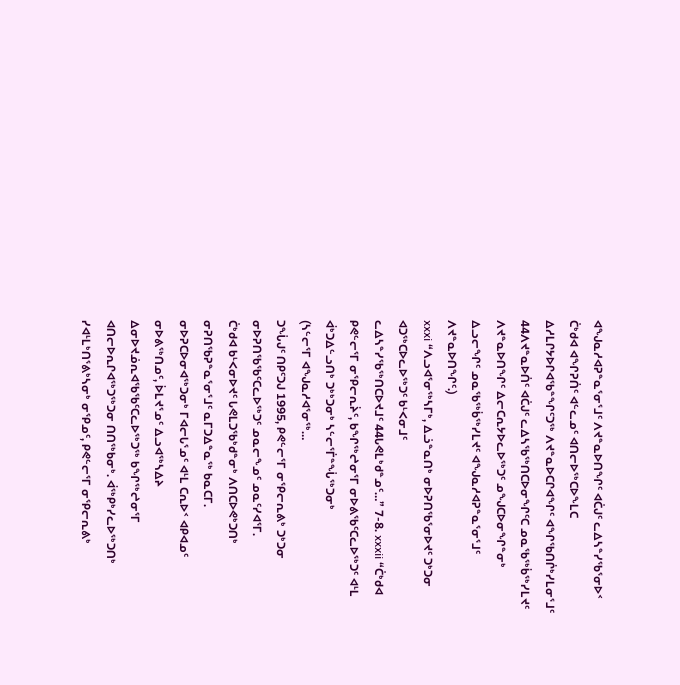ᐊᖑᓇᓱᐊᕈᓐᓇᕐᓂᕐᒧᑦ ᐱᔪᓐᓇᐅᑎᖏᑦ ᐊᑖᒍᑦ ᓚᐃᓴᓐᓯᖃᕐᓂᐅᑉ ᑖᒃᑯᐊ ᐊᖏᕈᑏᑦ ᐊᓪᓚᓄᑦ ᐊᑎᓕᐅᖅᑕᐅᖕᒪᑕ ᐃᓱᒪᒋᔭᐅᒋᐊᖃᓐᖏᑦᑐᖅ ᐱᔪᓐᓇᐅᑕᒋᐊᖏᑦ ᐊᖏᖃᑎᒌᒃᓯᒪᓂᕐᒧᑦ 44ᐱᔪᓐᓇᐅᑏᑦ ᐊᑖᒍᑦ ᓚᐃᓴᖃᖅᑎᑕᐅᓂᖏᑦᑕ ᓄᓇᖃᖅᑳᖅᓯᒪᔪᑦ ᐱᔪᓐᓇᐅᑎᖏᑦ ᐃᓕᑕᕆᔭᐅᓚᐅᖅᑐᑦ ᓄᖑᑕᐅᓂᖏᓐᓂᒃ ᐃᓗᓕᖏᑦ ᓄᓇᖃᖅᑳᖅᓯᒪᔪᑦ ᐊᖑᓇᓱᐊᕈᓐᓇᕐᓂᕐᒧᑦ ᐱᔪᓐᓇᐅᑎᖏᑦ.)
xxxi “ᐱᓗᐊᕐᓂᖅᓴᒥᒃ, ᐃᓘᓐᓇᑎᒃ ᓂᐅᕈᑎᖃᕐᓂᐅᔪᑦ ᑐᒃᑐᓂ ᐊᑐᖅᑕᐅᓚᐅᖅᑐᑦ ᑲᒻᐸᓂᒧᑦ
ᓚᐃᓴᓐᓯᖃᖅᑎᑕᐅᔪᒧᑦ 44ᒐᕙᒪᒃᑯᓐᓄᑦ…” 7-8. xxxii “ᑖᒃᑯᐊ ᑭᕙᓪᓕᕐᒥ ᓂᕿᓕᕆᔩᑦ, ᑲᖏᖅᖠᓂᕐᒥ ᓂᐅᕕᖃᑦᑕᓚᐅᖅᑐᑦ ᐊᒻᒪ ᐋᒃᑐᐃᓪᓗᑎᒃ ᑐᒃᒃᑐᓂᒃ ᓴᓪᓕᕐᒦᓐᖔᖅᑐᓂᒃ
(ᓴᓪᓕᕐᒥ ᐊᖑᓇᓱᐊᕐᓂᖅ…
ᑐᖔᒍᑦ ᑎᑭᑦᑐᒍ 1995, ᑭᕙᓪᓕᕐᒥ ᓂᕿᓕᕆᕕᒃ ᑐᒃᑐᓂ ᓂᐅᕈᑎᖃᖃᑦᑕᓚᐅᖅᑐᑦ ᓄᓇᓕᖕᓄᑦ ᓄᓇᑦᓯᐊᕐᒥ.
ᑖᒃᑯᐊ ᑲᒻᐸᓂᐅᔪᑦ ᒐᕙᒪᑐᖃᒃᑯᓐᓂᒃ ᐱᑎᑕᐅᕙᒃᑐᑎᒃ ᓂᕈᑎᖃᕈᓐᓇᕐᓂᕐᒧᑦ ᓇᒥᑐᐃᓐᓇᖅ ᑲᓇᑕᒥ.
ᓂᐅᕈᑕᐅᓂᐊᖅᑐᓂᒃ ᒥᐊᓕᒐᕐᓄᑦ ᐊᒻᒪ ᑕᕆᐅᑉ ᐊᑭᐊᓄᑦ ᓂᐅᕕᖅᑎᓄᑦ, ᐆᒪᔪᕐᓄᑦ ᐃᓗᐊᖅᓴᐃᔨ
ᐃᓂᐅᔪᓅᕆᐊᖃᖃᑦᑕᓚᐅᖅᑐᖅ ᑲᖏᖅᖠᓂᕐᒥ ᐊᑎᓕᐅᕆᒋᐊᖅᑐᖅᑐᓂ ᑎᑎᖅᑲᓂᒃ. ᐋᖅᑭᒃᓯᓚᐅᖅᑐᑎᒃ
ᓯᐊᒻᒪᒃᑎᕐᕕᒃᓴᓂᒃ ᓂᕿᓄᑦ, ᑭᕙᓪᓕᕐᒥ ᓂᕿᓕᕆᕕᒃ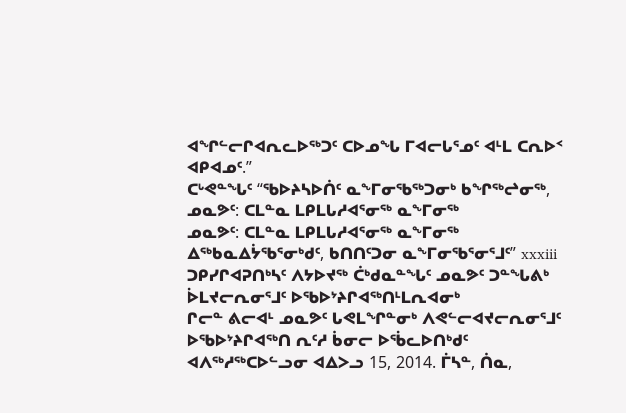ᐊᖏᓪᓕᒋᐊᕆᓚᐅᖅᑐᑦ ᑕᐅᓄᖓ ᒥᐊᓕᒐᕐᓄᑦ ᐊᒻᒪ ᑕᕆᐅᑉ
ᐊᑭᐊᓄᑦ.”
ᑕᒡᕙᓐᖓᑦ “ᖃᐅᔨᓴᐅᑏᑦ ᓇᖕᒥᓂᖃᖅᑐᓂᒃ ᑲᖏᖅᖠᓂᖅ, ᓄᓇᕗᑦ: ᑕᒪᓐᓇ ᒪᑭᒪᒐᓱᐊᕐᓂᖅ ᓇᖕᒥᓂᖅ
ᓄᓇᕗᑦ: ᑕᒪᓐᓇ ᒪᑭᒪᒐᓱᐊᕐᓂᖅ ᓇᖕᒥᓂᖅ ᐃᖅᑲᓇᐃᔮᖃᕐᓂᒃᑯᑦ, ᑲᑎᑎᑦᑐᓂ ᓇᖕᒥᓂᖃᕐᓂᕐᒧᑦ” xxxiii ᑐᑭᓯᒋᐊᕈᑎᒃᓴᑦ ᐱᔭᐅᔪᖅ ᑖᒃᑯᓇᓐᖓᑦ ᓄᓇᕗᑦ ᑐᓐᖓᕕᒃ ᐆᒪᔪᓕᕆᓂᕐᒧᑦ ᐅᖃᐅᔾᔨᒋᐊᖅᑎᒻᒪᕆᐊᓂᒃ
ᒋᓕᓐ ᕕᓕᐊᒻ ᓄᓇᕗᑦ ᒐᕙᒪᖏᓐᓂᒃ ᐱᕙᓪᓕᐊᔪᓕᕆᓂᕐᒧᑦ ᐅᖃᐅᔾᔨᒋᐊᖅᑎ ᕆᑦᓱ ᑳᓂᓕ ᐅᖄᓚᐅᑎᒃᑯᑦ ᐊᐱᖅᓱᖅᑕᐅᓪᓗᓂ ᐊᐃᐳᓗ 15, 2014. ᒦᓴᓐ, ᑏᓇ,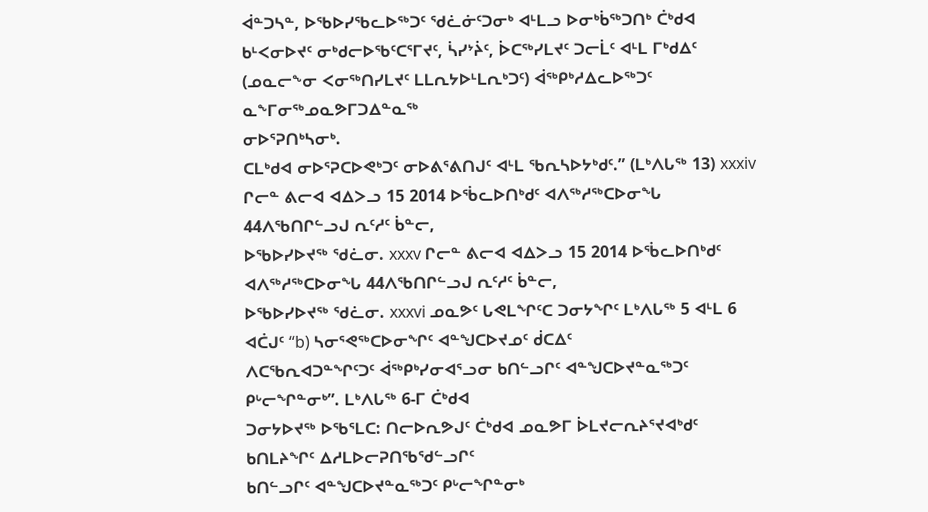ᐋᓐᑐᓴᓐ, ᐅᖃᐅᓯᖃᓚᐅᖅᑐᑦ ᖁᓛᓃᑦᑐᓂᒃ ᐊᒻᒪᓗ ᐅᓂᒃᑳᖅᑐᑎᒃ ᑖᒃᑯᐊ ᑲᒻᐸᓂᐅᔪᑦ ᓂᒃᑯᓕᐅᖃᑦᑕᕐᒥᔪᑦ, ᓵᓯᔾᔩᑦ, ᐆᑕᖅᓯᒪᔪᑦ ᑐᓕᒫᑦ ᐊᒻᒪ ᒥᒃᑯᐃᑦ (ᓄᓇᓕᖕᓂ ᐸᓂᖅᑎᓯᒪᔪᑦ ᒪᒪᕆᔭᐅᒻᒪᕆᒃᑐᑦ) ᐋᖅᑭᒃᓱᐃᓚᐅᖅᑐᑦ ᓇᖕᒥᓂᖅᓄᓇᕗᒥᑐᐃᓐᓇᖅ
ᓂᐅᕐᕈᑎᒃᓴᓂᒃ.
ᑕᒪᒃᑯᐊ ᓂᐅᕐᕈᑕᐅᕙᒃᑐᑦ ᓂᐅᕕᕐᕕᑎᒍᑦ ᐊᒻᒪ ᖃᕆᓴᐅᔭᒃᑯᑦ.” (ᒪᒃᐱᒐᖅ 13) xxxiv ᒋᓕᓐ ᕕᓕᐊ ᐊᐃᐳᓗ 15 2014 ᐅᖄᓚᐅᑎᒃᑯᑦ ᐊᐱᖅᓱᖅᑕᐅᓂᖓ 44ᐱᖃᑎᒋᓪᓗᒍ ᕆᑦᓱᑦ ᑳᓐᓕ,
ᐅᖃᐅᓯᐅᔪᖅ ᖁᓛᓂ. xxxv ᒋᓕᓐ ᕕᓕᐊ ᐊᐃᐳᓗ 15 2014 ᐅᖄᓚᐅᑎᒃᑯᑦ ᐊᐱᖅᓱᖅᑕᐅᓂᖓ 44ᐱᖃᑎᒋᓪᓗᒍ ᕆᑦᓱᑦ ᑳᓐᓕ,
ᐅᖃᐅᓯᐅᔪᖅ ᖁᓛᓂ. xxxvi ᓄᓇᕗᑦ ᒐᕙᒪᖏᑦᑕ ᑐᓂᔭᖏᑦ ᒪᒃᐱᒐᖅ 5 ᐊᒻᒪ 6 ᐊᑖᒍᑦ “b) ᓴᓂᕐᕙᖅᑕᐅᓂᖏᑦ ᐊᓐᖑᑕᐅᔪᓄᑦ ᑰᑕᐃᑦ
ᐱᑕᖃᕆᐊᑐᓐᖏᑦᑐᑦ ᐋᖅᑭᒃᓯᓂᐊᕐᓗᓂ ᑲᑎᓪᓗᒋᑦ ᐊᓐᖑᑕᐅᔪᓐᓇᖅᑐᑦ ᑭᒡᓕᖏᓐᓂᒃ”. ᒪᒃᐱᒐᖅ 6-ᒥ ᑖᒃᑯᐊ
ᑐᓂᔭᐅᔪᖅ ᐅᖃᕐᒪᑕ: ᑎᓕᐅᕆᕗᒍᑦ ᑖᒃᑯᐊ ᓄᓇᕗᒥ ᐆᒪᔪᓕᕆᔨᕐᔪᐊᒃᑯᑦ ᑲᑎᒪᔨᖏᑦ ᐃᓱᒪᐅᓕᕈᑎᖃᖁᓪᓗᒋᑦ
ᑲᑎᓪᓗᒋᑦ ᐊᓐᖑᑕᐅᔪᓐᓇᖅᑐᑦ ᑭᒡᓕᖏᓐᓂᒃ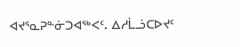ᐊᔪᕐᓇᕈᓐᓃᑐᐊᖅᐸᑦ. ᐃᓱᒫᓘᑕᐅᔪᑦ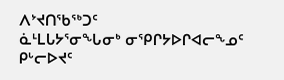ᐱᔾᔪᑎᖃᖅᑐᑦ
ᓈᒻᒪᒐᔭᕐᓂᖓᓂᒃ ᓂᕿᒋᔭᐅᒋᐊᓕᖕᓄᑦ ᑭᒡᓕᐅᔪᑦ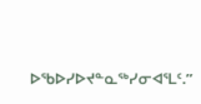ᐅᖃᐅᓯᐅᔪᓐᓇᖅᓯᓂᐊᕐᒪᑦ.”